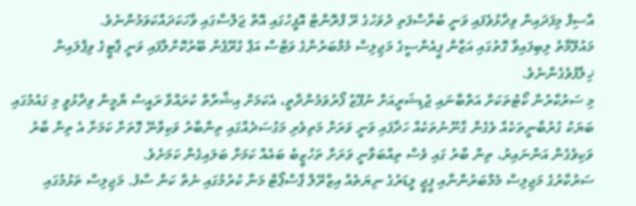އާސިފް މިފަދައިން ވިދާޅުވެފައި ވަނީ ބުރާސްފަތި ދުވަހުގެ ރޭ ފްރޮންޓް އޮފީހުގައި އޮތް ޖަލްސާގައި ވާހަކަދައްކަވަމުންނެވެ.
މައުލޫމާތު ލިބިފައިވާ ގޮތުގައި އަޒާން ޕީއެންސީގެ މަޖިލިސް މެމްބަރުންގެ ވަޓްސް އަޕް ގުރޫޕުން ބޭރުކޮށްލާފައި ވަނީ ޕާޓީގެ ވިޕްލައިނާ ޚިލާފުވެގެންނެވެ.
މި ސަރުކާރުން ކޯޓުތަކަށް އަތްބާނައި ޖުޑިޝަރީއަށް ނުފޫޒު ފޯރުވަމުންދާތީ، އެކަމަށް އިޝާރާތް ކުރައްވާ ރައީސް ޔާމީން ވިދާޅުވީ މި ގައުމުގައި ބަޔަކު ގުރުބާނީތަކެއް ވެގެން ގާނޫނުތަކެއް ހަދާފައި ވަނީ ވަރަށް މަތިވެރި މަގުސަދެއްގައި ތިންބާރު ވަކިވާނޭ ގޮތަށް ކަމަށާ އެ ތިން ބާރު ވަކިވެގެން އަންނައިރު، ތިން ބާރު ގައި ވެސް ތިއްބަވާނީ ވަރަށް ތަހުޒީބު ބައެއް ކަމަށް ބަލައިގެން ކަމަށެވެ.
ސަރުކާރުގެ މަޖިލިސް މެމްބަރުންނާއި ޕީޖީ ލީޑަރުގެ ނިޔަތެއް އިޒްރޭލް ޕާސްޕޯޓް މަނާ ކުރުމުގައި ނެތް ކަން ސާފު. މަޖިލިސް ތަޅުމުގައި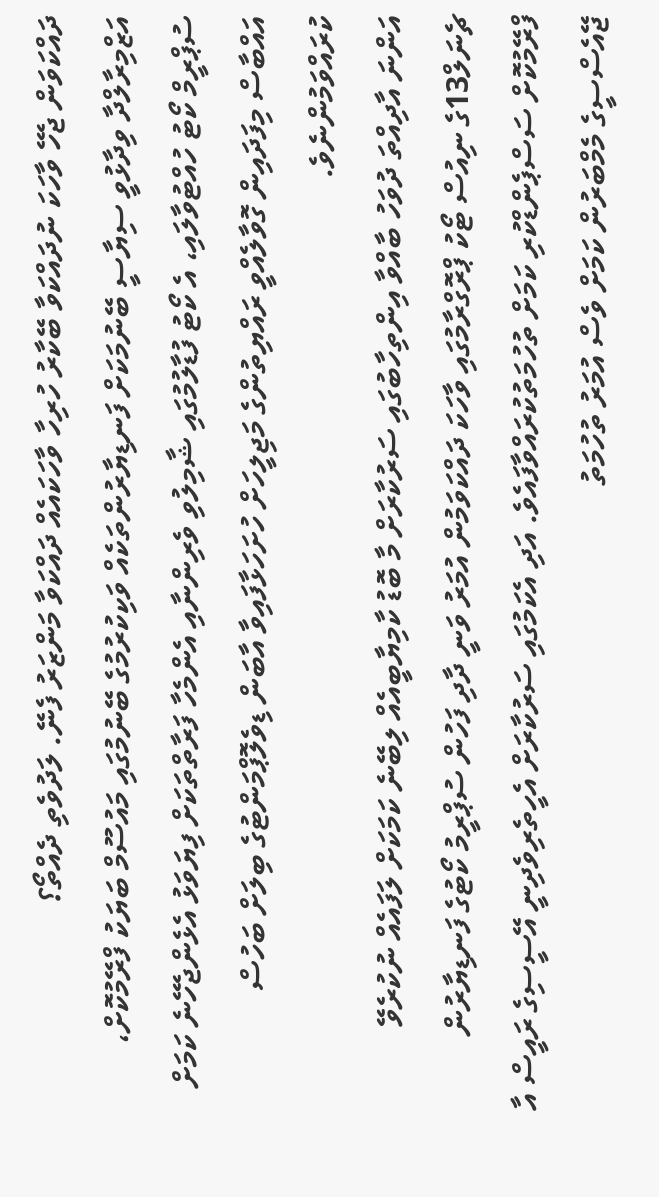ދައްކަވަން ޖެހޭ ވާހަކަ ނުދައްކަވާ ބޭކާރު ހުރިހާ ވާހަކައެއް ދައްކަވާ މަންޒަރު ފެނޭ. ލަދުވެތި ދެއްތޯ؟
އަޒްމިރާލްދާ ވިދާޅުވީ ސިޔާސީ ބޭނުމަކަށް ފަނޑިޔާރުންތަކެއް ވަކިކުރުމުގެ ބޭނުމުގައި މައުސޫމް ބަޔަކު ފްރޭމުކޮށް، ސުޕްރީމް ކޯޓު ހުއްޓުވާލައި، އެ ކޯޓު ފުޑާލުމުގައި ޝާމިލުވި ވެރިންނާއި އެންމެހާ ފަރާތްތަކަށް ފިޔަވަޅު އެޅެންޖެހޭނެ ކަމަށް
އައްބާސް މިފަދައިން ގޮވާލެއްވީ ރައްޔިތުންގެ މަޖިލީހަށް ހުށަހަޅާފައިވާ އާބަން ޑިވެލޮޕްމަންޓުގެ ބިލަށް ބަހުސް ކުރައްވަމުންނެވެ.
އަންނަ އާދިއްތަ ދުވަހު ބާއްވާ އިންތިހާބުގައި ސަރުކާރަށް މާ ބޮޑު ކާމިޔާބީއެއް ލިބޭނެ ކަމަކަށް ލަފައެއް ނުކުރެވޭ
ޗެނަލް13ގެ ނިއުސް ޓޯކު ޕްރޮގްރާމުގައި ވާހަކަ ދައްކަވަމުން އުމަރު ވަނީ ދާދި ފަހުން ސުޕްރީމު ކޯޓުގެ ފަނޑިޔާރުން ފްރޭމުކޮށް ސަސްޕެންޑްކުރި ކަމަށް ތުހުމަތުކުރައްވާފައެވެ. އަދި އެކަމުގައި ސަރުކާރަށް އެހީތެރިވެދިނީ އޭސީސިގެ ރައީސް އާ ޖޭއެސްސީގެ މެމްބަރުން ކަމަށް ވެސް އުމަރު ތުހުމަތު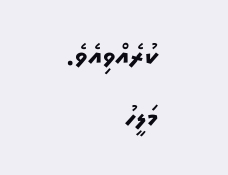ކުރެއްވިއެވެ.
މަލީހު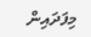މިފަދައިން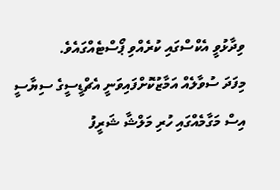ވިދާޅުވީ އެކްސްގައި ކުރެއްވި ޕޯސްޓެއްގައެވެ.
މިފަދަ ސުވާލެއް އަމާޒުކޮށްފައިވަނީ އެޗްޑީސީގެ ސިޔާސީ އިސް މަގާމެއްގައި ހުރި މަލްޝާ ޝަރީފު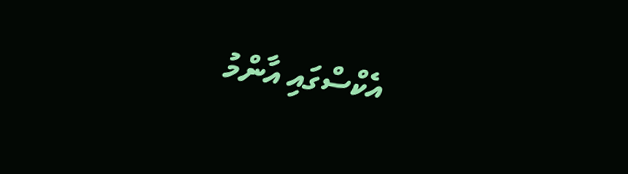އެކްސްގައި އާންމު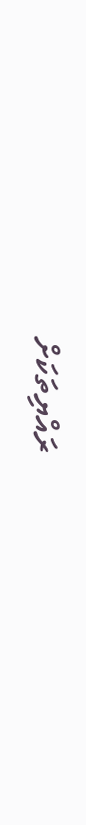ރައްޔިތަކަށް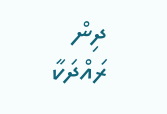ދިން ރައްދަކާ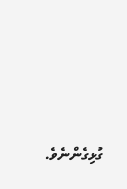ގުޅިގެންނެވެ.